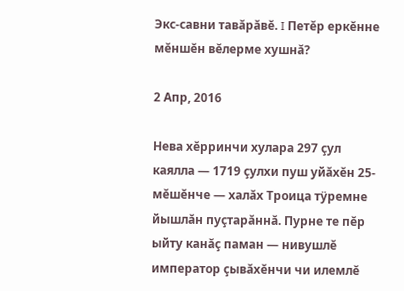Экс-савни тавăрăвĕ. I Петĕр еркĕнне мĕншĕн вĕлерме хушнă?

2 Апр, 2016

Нева хĕрринчи хулара 297 çул каялла — 1719 çулхи пуш уйăхĕн 25-мĕшĕнче — халăх Троица тÿремне йышлăн пуçтарăннă. Пурне те пĕр ыйту канăç паман — нивушлĕ император çывăхĕнчи чи илемлĕ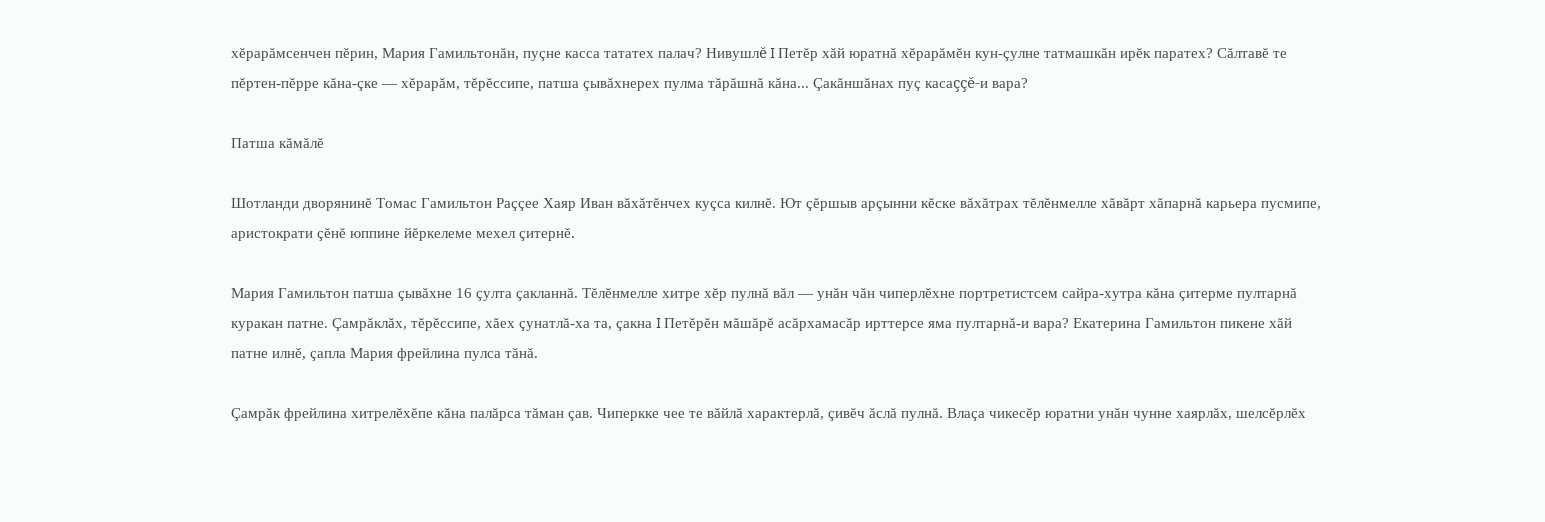хĕрарăмсенчен пĕрин, Мария Гамильтонăн, пуçне касса тататех палач? Нивушлĕ I Петĕр хăй юратнă хĕрарăмĕн кун-çулне татмашкăн ирĕк паратех? Сăлтавĕ те пĕртен-пĕрре кăна-çке — хĕрарăм, тĕрĕссипе, патша çывăхнерех пулма тăрăшнă кăна... Çакăншăнах пуç касаççĕ-и вара?

Патша кăмăлĕ

Шотланди дворянинĕ Томас Гамильтон Раççее Хаяр Иван вăхăтĕнчех куçса килнĕ. Ют çĕршыв арçынни кĕске вăхăтрах тĕлĕнмелле хăвăрт хăпарнă карьера пусмипе, аристократи çĕнĕ юппине йĕркелеме мехел çитернĕ.

Мария Гамильтон патша çывăхне 16 çулта çакланнă. Тĕлĕнмелле хитре хĕр пулнă вăл — унăн чăн чиперлĕхне портретистсем сайра-хутра кăна çитерме пултарнă куракан патне. Çамрăклăх, тĕрĕссипе, хăех çунатлă-ха та, çакна I Петĕрĕн мăшăрĕ асăрхамасăр ирттерсе яма пултарнă-и вара? Екатерина Гамильтон пикене хăй патне илнĕ, çапла Мария фрейлина пулса тăнă.

Çамрăк фрейлина хитрелĕхĕпе кăна палăрса тăман çав. Чиперкке чее те вăйлă характерлă, çивĕч ăслă пулнă. Влаçа чикесĕр юратни унăн чунне хаярлăх, шелсĕрлĕх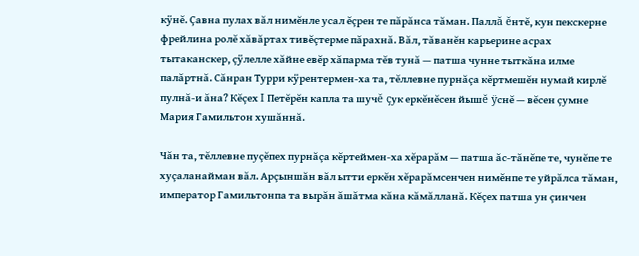кÿнĕ. Çавна пулах вăл нимĕнле усал ĕçрен те пăрăнса тăман. Паллă ĕнтĕ, кун пекскерне фрейлина ролĕ хăвăртах тивĕçтерме пăрахнă. Вăл, тăванĕн карьерине асрах тытаканскер, çÿлелле хăйне евĕр хăпарма тĕв тунă — патша чунне тыткăна илме палăртнă. Сăнран Турри кÿрентермен-ха та, тĕллевне пурнăçа кĕртмешĕн нумай кирлĕ пулнă-и ăна? Кĕçех I Петĕрĕн капла та шучĕ çук еркĕнĕсен йышĕ ÿснĕ — вĕсен çумне Мария Гамильтон хушăннă.

Чăн та, тĕллевне пуçĕпех пурнăçа кĕртеймен-ха хĕрарăм — патша ăс-тăнĕпе те, чунĕпе те хуçаланайман вăл. Арçыншăн вăл ытти еркĕн хĕрарăмсенчен нимĕнпе те уйрăлса тăман, император Гамильтонпа та вырăн ăшăтма кăна кăмăлланă. Кĕçех патша ун çинчен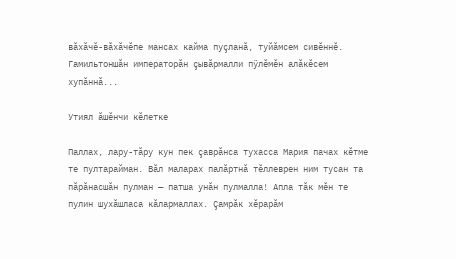вăхăчĕ-вăхăчĕпе мансах кайма пуçланă, туйăмсем сивĕннĕ. Гамильтоншăн императорăн çывăрмалли пÿлĕмĕн алăкĕсем хупăннă...

Утиял ăшĕнчи кĕлетке

Паллах, лару-тăру кун пек çаврăнса тухасса Мария пачах кĕтме те пултарайман. Вăл маларах палăртнă тĕллеврен ним тусан та пăрăнасшăн пулман — патша унăн пулмалла! Апла тăк мĕн те пулин шухăшласа кăлармаллах. Çамрăк хĕрарăм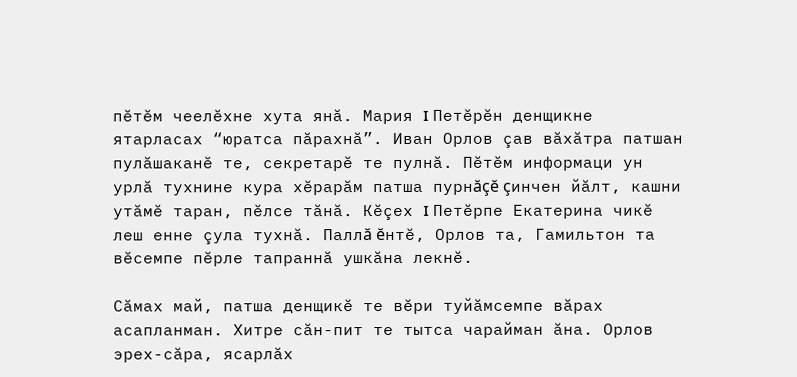пĕтĕм чеелĕхне хута янă. Мария I Петĕрĕн денщикне ятарласах “юратса пăрахнă”. Иван Орлов çав вăхăтра патшан пулăшаканĕ те, секретарĕ те пулнă. Пĕтĕм информаци ун урлă тухнине кура хĕрарăм патша пурнăçĕ çинчен йăлт, кашни утăмĕ таран, пĕлсе тăнă. Кĕçех I Петĕрпе Екатерина чикĕ леш енне çула тухнă. Паллă ĕнтĕ, Орлов та, Гамильтон та вĕсемпе пĕрле тапраннă ушкăна лекнĕ.

Сăмах май, патша денщикĕ те вĕри туйăмсемпе вăрах асапланман. Хитре сăн-пит те тытса чарайман ăна. Орлов эрех-сăра, ясарлăх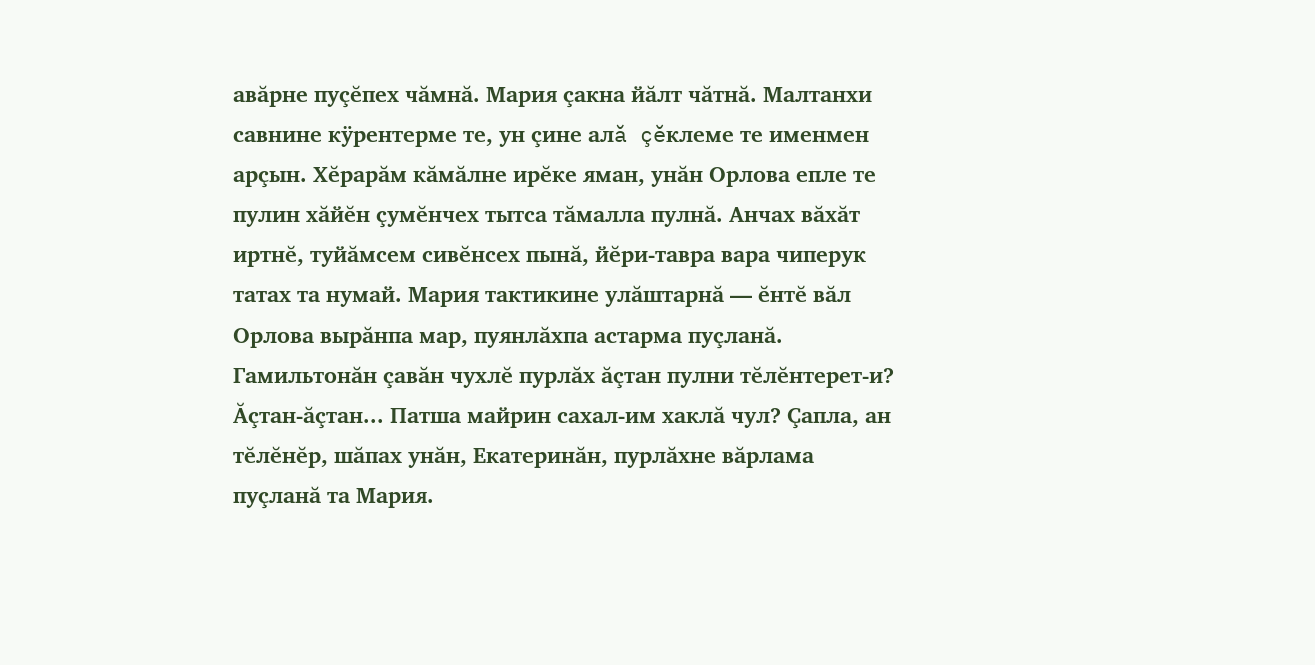авăрне пуçĕпех чăмнă. Мария çакна йăлт чăтнă. Малтанхи савнине кÿрентерме те, ун çине алă çĕклеме те именмен арçын. Хĕрарăм кăмăлне ирĕке яман, унăн Орлова епле те пулин хăйĕн çумĕнчех тытса тăмалла пулнă. Анчах вăхăт иртнĕ, туйăмсем сивĕнсех пынă, йĕри-тавра вара чиперук татах та нумай. Мария тактикине улăштарнă — ĕнтĕ вăл Орлова вырăнпа мар, пуянлăхпа астарма пуçланă. Гамильтонăн çавăн чухлĕ пурлăх ăçтан пулни тĕлĕнтерет-и? Ăçтан-ăçтан... Патша майрин сахал-им хаклă чул? Çапла, ан тĕлĕнĕр, шăпах унăн, Екатеринăн, пурлăхне вăрлама пуçланă та Мария.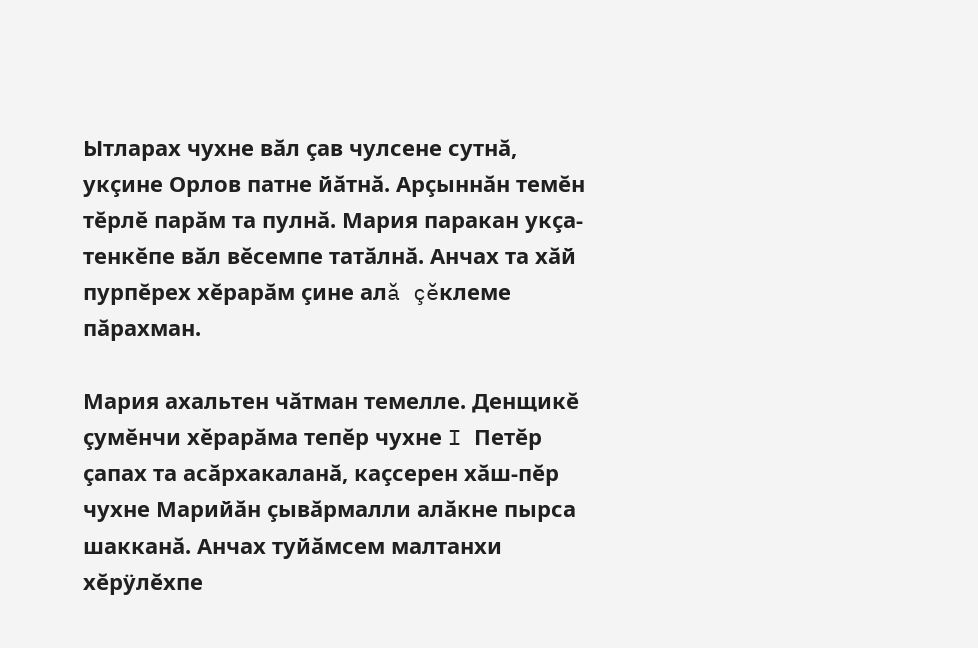Ытларах чухне вăл çав чулсене сутнă, укçине Орлов патне йăтнă. Арçыннăн темĕн тĕрлĕ парăм та пулнă. Мария паракан укçа-тенкĕпе вăл вĕсемпе татăлнă. Анчах та хăй пурпĕрех хĕрарăм çине алă çĕклеме пăрахман.

Мария ахальтен чăтман темелле. Денщикĕ çумĕнчи хĕрарăма тепĕр чухне I Петĕр çапах та асăрхакаланă, каçсерен хăш-пĕр чухне Марийăн çывăрмалли алăкне пырса шакканă. Анчах туйăмсем малтанхи хĕрÿлĕхпе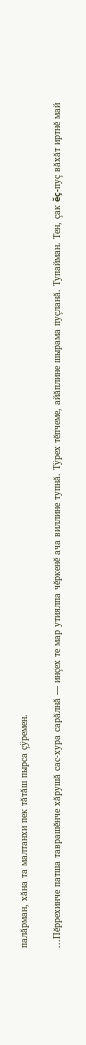палăрман, хăна та малтанхи пек тăтăш пырса çÿремен.

...Пĕррехинче патша таврашĕнче хăрушă сас-хура сарăлнă — инçех те мар утиялпа чĕркенĕ ача виллине тупнă. Тÿрех тĕпчеме, айăплине шырама пуçланă. Тупайман. Тен, çак ĕç-пуç вăхăт иртнĕ май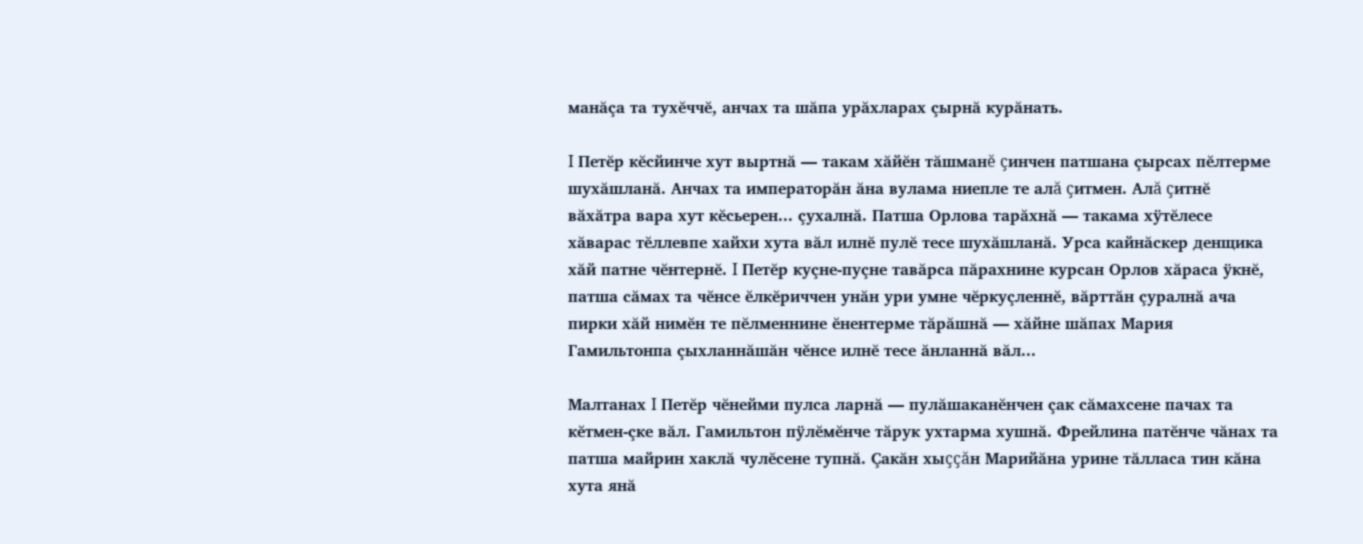манăçа та тухĕччĕ, анчах та шăпа урăхларах çырнă курăнать.

I Петĕр кĕсйинче хут выртнă — такам хăйĕн тăшманĕ çинчен патшана çырсах пĕлтерме шухăшланă. Анчах та императорăн ăна вулама ниепле те алă çитмен. Алă çитнĕ вăхăтра вара хут кĕсьерен... çухалнă. Патша Орлова тарăхнă — такама хÿтĕлесе хăварас тĕллевпе хайхи хута вăл илнĕ пулĕ тесе шухăшланă. Урса кайнăскер денщика хăй патне чĕнтернĕ. I Петĕр куçне-пуçне тавăрса пăрахнине курсан Орлов хăраса ÿкнĕ, патша сăмах та чĕнсе ĕлкĕриччен унăн ури умне чĕркуçленнĕ, вăрттăн çуралнă ача пирки хăй нимĕн те пĕлменнине ĕнентерме тăрăшнă — хăйне шăпах Мария Гамильтонпа çыхланнăшăн чĕнсе илнĕ тесе ăнланнă вăл...

Малтанах I Петĕр чĕнейми пулса ларнă — пулăшаканĕнчен çак сăмахсене пачах та кĕтмен-çке вăл. Гамильтон пÿлĕмĕнче тăрук ухтарма хушнă. Фрейлина патĕнче чăнах та патша майрин хаклă чулĕсене тупнă. Çакăн хыççăн Марийăна урине тăлласа тин кăна хута янă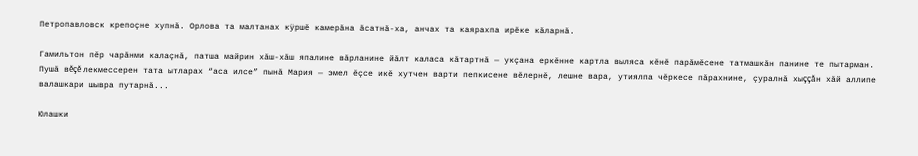Петропавловск крепоçне хупнă. Орлова та малтанах кÿршĕ камерăна ăсатнă-ха, анчах та каярахпа ирĕке кăларнă.

Гамильтон пĕр чарăнми калаçнă, патша майрин хăш-хăш япалине вăрланине йăлт каласа кăтартнă — укçана еркĕнне картла выляса кĕнĕ парăмĕсене татмашкăн панине те пытарман. Пушă вĕçĕ лекмессерен тата ытларах “аса илсе” пынă Мария — эмел ĕçсе икĕ хутчен варти пепкисене вĕлернĕ, лешне вара, утиялпа чĕркесе пăрахнине, çуралнă хыççăн хăй аллипе валашкари шывра путарнă...

Юлашки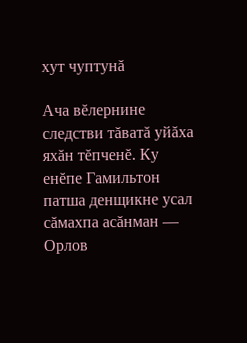хут чуптунă

Ача вĕлернине следстви тăватă уйăха яхăн тĕпченĕ. Ку енĕпе Гамильтон патша денщикне усал сăмахпа асăнман — Орлов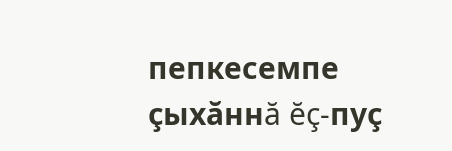пепкесемпе çыхăннă ĕç-пуç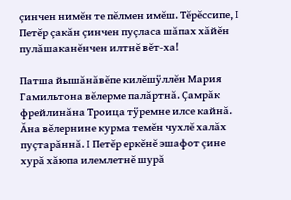çинчен нимĕн те пĕлмен имĕш. Тĕрĕссипе, I Петĕр çакăн çинчен пуçласа шăпах хăйĕн пулăшаканĕнчен илтнĕ вĕт-ха!

Патша йышăнăвĕпе килĕшÿллĕн Мария Гамильтона вĕлерме палăртнă. Çамрăк фрейлинăна Троица тÿремне илсе кайнă. Ăна вĕлернине курма темĕн чухлĕ халăх пуçтарăннă. I Петĕр еркĕнĕ эшафот çине хурă хăюпа илемлетнĕ шурă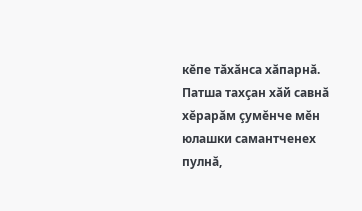кĕпе тăхăнса хăпарнă. Патша тахçан хăй савнă хĕрарăм çумĕнче мĕн юлашки самантченех пулнă,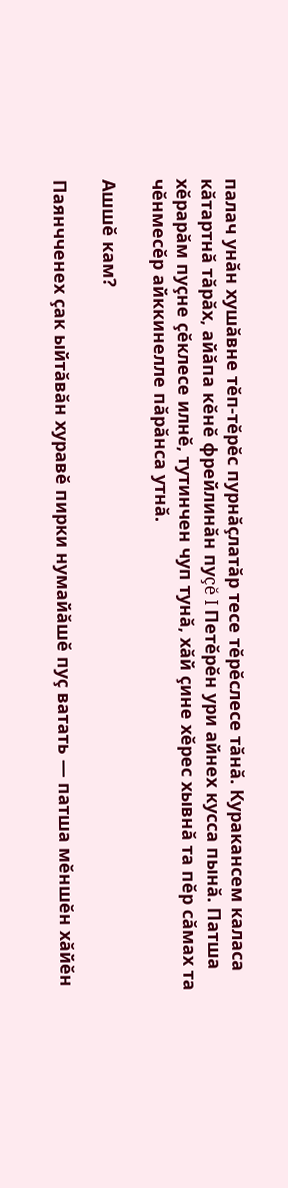палач унăн хушăвне тĕп-тĕрĕс пурнăçлатăр тесе тĕрĕслесе тăнă. Куракансем каласа кăтартнă тăрăх, айăпа кĕнĕ фрейлинăн пуçĕ I Петĕрĕн ури айнех кусса пынă. Патша хĕрарăм пуçне çĕклесе илнĕ, тутинчен чуп тунă, хăй çине хĕрес хывнă та пĕр сăмах та чĕнмесĕр айккинелле пăрăнса утнă.

Ашшĕ кам?

Паянчченех çак ыйтăвăн хуравĕ пирки нумайăшĕ пуç ватать — патша мĕншĕн хăйĕн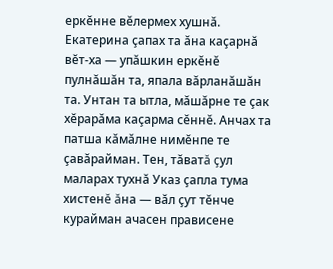еркĕнне вĕлермех хушнă. Екатерина çапах та ăна каçарнă вĕт-ха — упăшкин еркĕнĕ пулнăшăн та, япала вăрланăшăн та. Унтан та ытла, мăшăрне те çак хĕрарăма каçарма сĕннĕ. Анчах та патша кăмăлне нимĕнпе те çавăрайман. Тен, тăватă çул маларах тухнă Указ çапла тума хистенĕ ăна — вăл çут тĕнче курайман ачасен прависене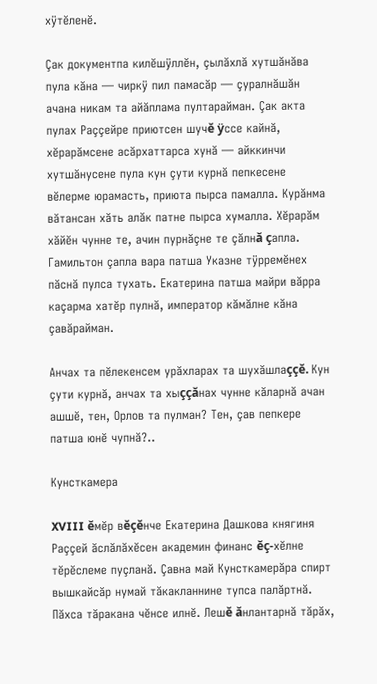хÿтĕленĕ.

Çак документпа килĕшÿллĕн, çылăхлă хутшăнăва пула кăна — чиркÿ пил памасăр — çуралнăшăн ачана никам та айăплама пултарайман. Çак акта пулах Раççейре приютсен шучĕ ÿссе кайнă, хĕрарăмсене асăрхаттарса хунă — айккинчи хутшăнусене пула кун çути курнă пепкесене вĕлерме юрамасть, приюта пырса памалла. Курăнма вăтансан хăть алăк патне пырса хумалла. Хĕрарăм хăйĕн чунне те, ачин пурнăçне те çăлнă çапла. Гамильтон çапла вара патша Указне тÿрремĕнех пăснă пулса тухать. Екатерина патша майри вăрра каçарма хатĕр пулнă, император кăмăлне кăна çавăрайман.

Анчах та пĕлекенсем урăхларах та шухăшлаççĕ. Кун çути курнă, анчах та хыççăнах чунне кăларнă ачан ашшĕ, тен, Орлов та пулман? Тен, çав пепкере патша юнĕ чупнă?..

Кунсткамера

XVIII ĕмĕр вĕçĕнче Екатерина Дашкова княгиня Раççей ăслăлăхĕсен академин финанс ĕç-хĕлне тĕрĕслеме пуçланă. Çавна май Кунсткамерăра спирт вышкайсăр нумай тăкакланнине тупса палăртнă. Пăхса тăракана чĕнсе илнĕ. Лешĕ ăнлантарнă тăрăх,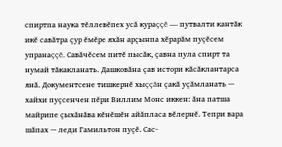спиртпа наука тĕллевĕпех усă кураççĕ — путвалти кантăк икĕ савăтра çур ĕмĕре яхăн арçынпа хĕрарăм пуçĕсем упранаççĕ. Савăчĕсем питĕ пысăк, çавна пула спирт та нумай тăкакланать. Дашковăна çав истори кăсăклантарса янă. Документсене тишкернĕ хыççăн çакă уçăмланать — хайхи пуçсенчен пĕри Виллим Монс иккен: ăна патша майрипе çыхăнăва кĕнĕшĕн айăпласа вĕлернĕ. Тепри вара шăпах — леди Гамильтон пуçĕ. Сас-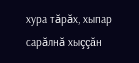хура тăрăх, хыпар сарăлнă хыççăн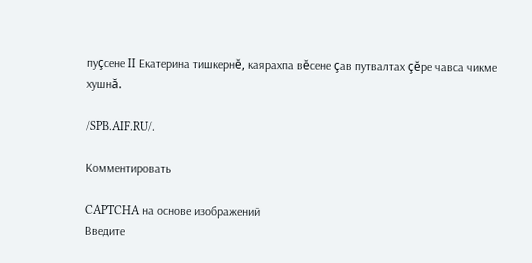пуçсене II Екатерина тишкернĕ, каярахпа вĕсене çав путвалтах çĕре чавса чикме хушнă.

/SPB.AIF.RU/.

Комментировать

CAPTCHA на основе изображений
Введите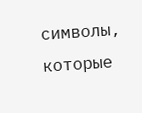символы, которые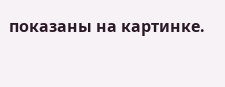показаны на картинке.